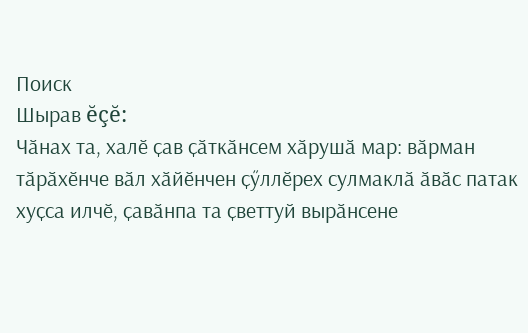Поиск
Шырав ĕçĕ:
Чӑнах та, халӗ ҫав ҫӑткӑнсем хӑрушӑ мар: вӑрман тӑрӑхӗнче вӑл хӑйӗнчен ҫӳллӗрех сулмаклӑ ӑвӑс патак хуҫса илчӗ, ҫавӑнпа та ҫветтуй вырӑнсене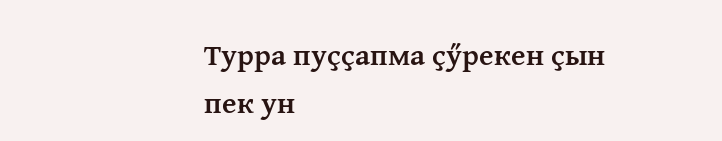Турра пуҫҫапма ҫӳрекен ҫын пек ун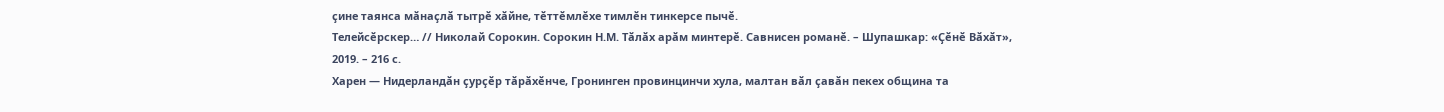ҫине таянса мӑнаҫлӑ тытрӗ хӑйне, тӗттӗмлӗхе тимлӗн тинкерсе пычӗ.
Телейсӗрскер… // Николай Сорокин. Сорокин Н.М. Тӑлӑх арӑм минтерӗ. Савнисен романӗ. – Шупашкар: «Ҫӗнӗ Вӑхӑт», 2019. – 216 с.
Харен — Нидерландӑн ҫурҫӗр тӑрӑхӗнче, Гронинген провинцинчи хула, малтан вӑл ҫавӑн пекех община та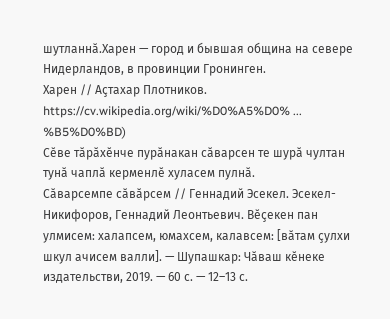шутланнӑ.Харен — город и бывшая община на севере Нидерландов, в провинции Гронинген.
Харен // Аҫтахар Плотников. https://cv.wikipedia.org/wiki/%D0%A5%D0% ... %B5%D0%BD)
Сӗве тӑрӑхӗнче пурӑнакан сӑварсен те шурӑ чултан тунӑ чаплӑ керменлӗ хуласем пулнӑ.
Сӑварсемпе сӑвӑрсем // Геннадий Эсекел. Эсекел-Никифоров, Геннадий Леонтьевич. Вӗҫекен пан улмисем: халапсем, юмахсем, калавсем: [вӑтам ҫулхи шкул ачисем валли]. — Шупашкар: Чӑваш кӗнеке издательстви, 2019. — 60 с. — 12–13 с.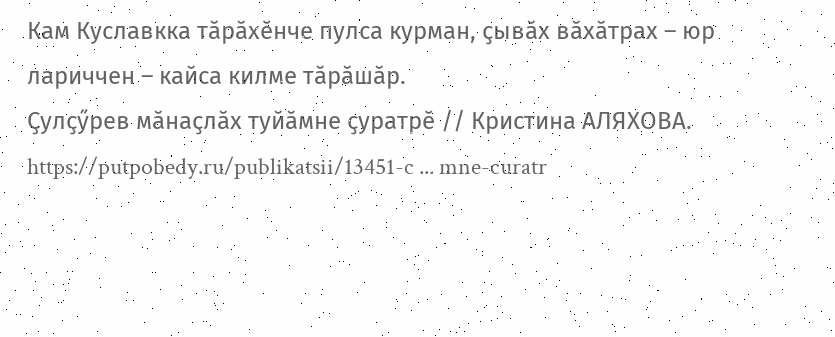Кам Куславкка тӑрӑхӗнче пулса курман, ҫывӑх вӑхӑтрах – юр лариччен – кайса килме тӑрӑшӑр.
Ҫулҫӳрев мӑнаҫлӑх туйӑмне ҫуратрӗ // Кристина АЛЯХОВА. https://putpobedy.ru/publikatsii/13451-c ... mne-curatr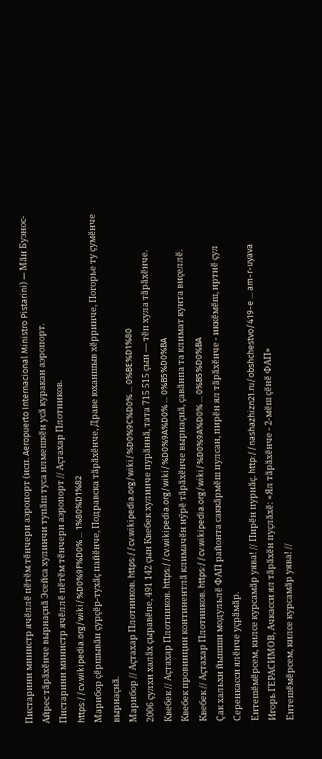Пистарини министр ячӗллӗ пӗтӗм тӗнчери аэропорт (исп. Aeropuerto Internacional Ministro Pistarini) — Мӑн Буэнос-Айрес тӑрӑхӗнче вырнаҫнӑ Эсейса хулинчи тупӑш туса илмешкӗн усӑ куракан аэропорт.
Пистарини министр ячӗллӗ пӗтӗм тӗнчери аэропорт // Аҫтахар Плотников. https://cv.wikipedia.org/wiki/%D0%9F%D0% ... 1%80%D1%82
Марибор ҫӗршывӑн ҫурҫӗр-тухӑҫ пайӗнче, Подравска тӑрӑхӗнче, Драве юханшыв хӗрринче, Погорье ту ҫумӗнче вырнаҫнӑ.
Марибор // Аҫтахар Плотников. https://cv.wikipedia.org/wiki/%D0%9C%D0% ... 0%BE%D1%80
2006 ҫулхи халӑх ҫыравӗпе, 491 142 ҫын Квебек хулинче пурӑннӑ, тата 715 515 ҫын — тӗп хула тӑрӑхӗнче.
Квебек // Аҫтахар Плотников. https://cv.wikipedia.org/wiki/%D0%9A%D0% ... 0%B5%D0%BA
Квебек провинцин континентлӑ климачӗн нӳрӗ тӑрӑхӗнче вырнаҫнӑ, ҫавӑнпа та климат кунта виҫеллӗ.
Квебек // Аҫтахар Плотников. https://cv.wikipedia.org/wiki/%D0%9A%D0% ... 0%B5%D0%BA
Ҫак хальхи йышши модульлӗ ФАП районта саккӑрмӗш пулсан, пирӗн ял тӑрӑхӗнче - иккӗмӗш, иртнӗ ҫул Серенкасси ялӗнче уҫрӑмӑр.
Ентешӗмӗрсем, килсе курсамӑр уява! // Пирӗн пурнӑҫ. http://nashazhizn21.ru/obshchestvo/419-e ... am-r-uyava
Игорь ГЕРАСИМОВ, Ачкасси ял тӑрӑхӗн пуҫлӑхӗ: «Ял тӑрӑхӗнче - 2-мӗш ҫӗнӗ ФАП»
Ентешӗмӗрсем, килсе курсамӑр уява! //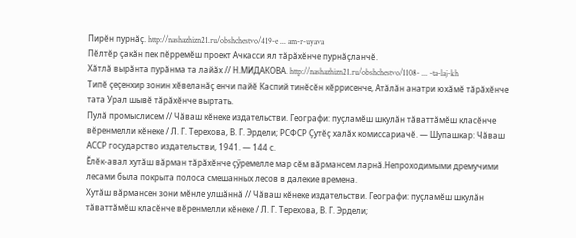Пирӗн пурнӑҫ. http://nashazhizn21.ru/obshchestvo/419-e ... am-r-uyava
Пӗлтӗр ҫакӑн пек пӗрремӗш проект Ачкасси ял тӑрӑхӗнче пурнӑҫланчӗ.
Хӑтлӑ вырӑнта пурӑнма та лайӑх // Н.МИДАКОВА. http://nashazhizn21.ru/obshchestvo/1108- ... -ta-laj-kh
Типӗ ҫеҫенхир зонин хӗвеланӑҫ енчи пайӗ Каспий тинӗсӗн кӗррисенче, Атӑлӑн анатри юхӑмӗ тӑрӑхӗнче тата Урал шывӗ тӑрӑхӗнче выртать.
Пулӑ промыслисем // Чӑваш кӗнеке издательстви. Географи: пуҫламӗш шкулӑн тӑваттӑмӗш класӗнче вӗренмелли кӗнеке / Л. Г. Терехова, В. Г. Эрдели; РСФСР Ҫутӗҫ халӑх комиссариачӗ. — Шупашкар: Чӑваш АССР государство издательстви, 1941. — 144 с.
Ӗлӗк-авал хутӑш вӑрман тӑрӑхӗнче ҫӳремелле мар сӗм вӑрмансем ларнӑ.Непроходимыми дремучими лесами была покрыта полоса смешанных лесов в далекие времена.
Хутӑш вӑрмансен зони мӗнле улшӑннӑ // Чӑваш кӗнеке издательстви. Географи: пуҫламӗш шкулӑн тӑваттӑмӗш класӗнче вӗренмелли кӗнеке / Л. Г. Терехова, В. Г. Эрдели;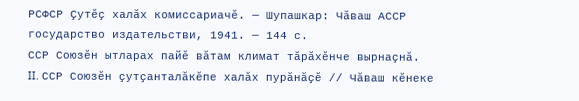РСФСР Ҫутӗҫ халӑх комиссариачӗ. — Шупашкар: Чӑваш АССР государство издательстви, 1941. — 144 с.
ССР Союзӗн ытларах пайӗ вӑтам климат тӑрӑхӗнче вырнаҫнӑ.
II. ССР Союзӗн ҫутҫанталӑкӗпе халӑх пурӑнӑҫӗ // Чӑваш кӗнеке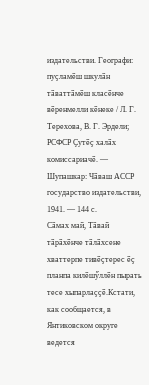издательстви. Географи: пуҫламӗш шкулӑн тӑваттӑмӗш класӗнче вӗренмелли кӗнеке / Л. Г. Терехова, В. Г. Эрдели; РСФСР Ҫутӗҫ халӑх комиссариачӗ. — Шупашкар: Чӑваш АССР государство издательстви, 1941. — 144 с.
Сӑмах май, Тӑвай тӑрӑхӗнче тӑлӑхсене хваттерпе тивӗҫтерес ӗҫ планпа килӗшӳллӗн пырать тесе хыпарлаҫҫӗ.Кстати, как сообщается, в Янтиковском округе ведется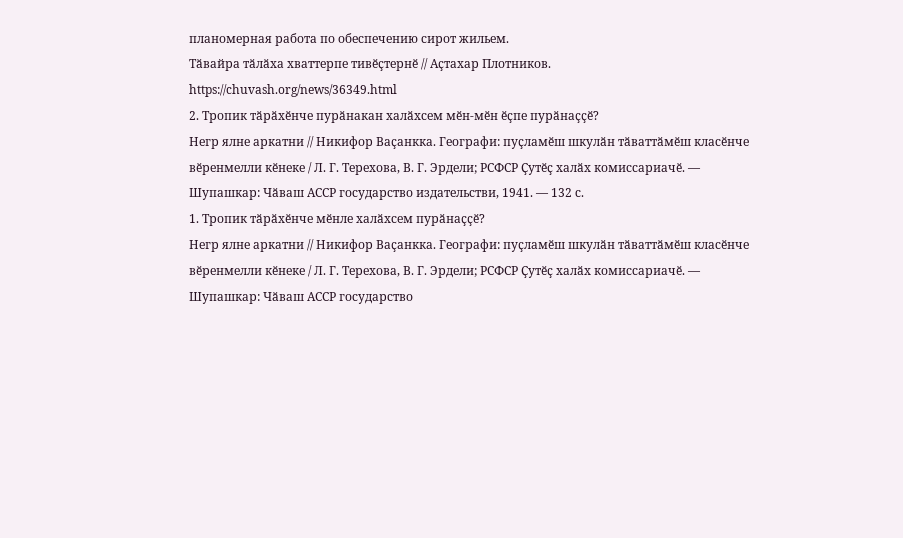планомерная работа по обеспечению сирот жильем.
Тӑвайра тӑлӑха хваттерпе тивӗҫтернӗ // Аҫтахар Плотников. https://chuvash.org/news/36349.html
2. Тропик тӑрӑхӗнче пурӑнакан халӑхсем мӗн-мӗн ӗҫпе пурӑнаҫҫӗ?
Негр ялне аркатни // Никифор Ваҫанкка. Географи: пуҫламӗш шкулӑн тӑваттӑмӗш класӗнче вӗренмелли кӗнеке / Л. Г. Терехова, В. Г. Эрдели; РСФСР Ҫутӗҫ халӑх комиссариачӗ. — Шупашкар: Чӑваш АССР государство издательстви, 1941. — 132 с.
1. Тропик тӑрӑхӗнче мӗнле халӑхсем пурӑнаҫҫӗ?
Негр ялне аркатни // Никифор Ваҫанкка. Географи: пуҫламӗш шкулӑн тӑваттӑмӗш класӗнче вӗренмелли кӗнеке / Л. Г. Терехова, В. Г. Эрдели; РСФСР Ҫутӗҫ халӑх комиссариачӗ. — Шупашкар: Чӑваш АССР государство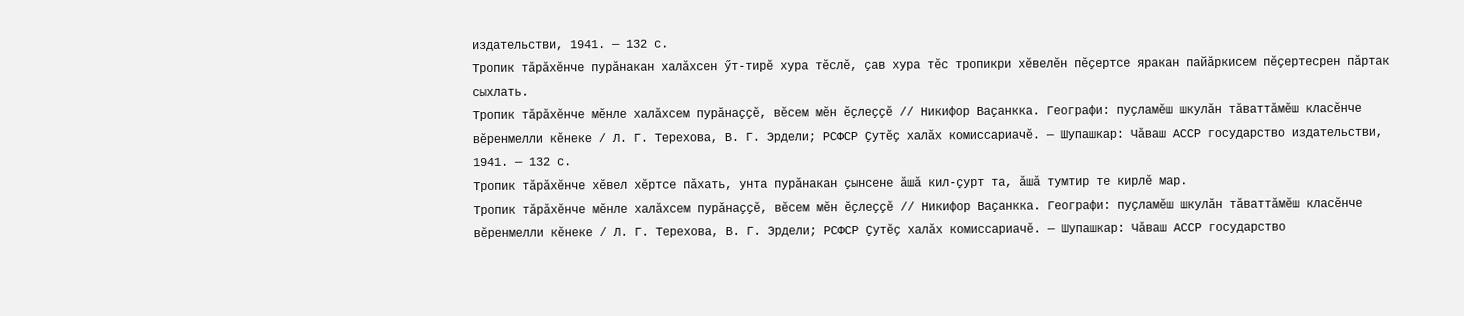издательстви, 1941. — 132 с.
Тропик тӑрӑхӗнче пурӑнакан халӑхсен ӳт-тирӗ хура тӗслӗ, ҫав хура тӗс тропикри хӗвелӗн пӗҫертсе яракан пайӑркисем пӗҫертесрен пӑртак сыхлать.
Тропик тӑрӑхӗнче мӗнле халӑхсем пурӑнаҫҫӗ, вӗсем мӗн ӗҫлеҫҫӗ // Никифор Ваҫанкка. Географи: пуҫламӗш шкулӑн тӑваттӑмӗш класӗнче вӗренмелли кӗнеке / Л. Г. Терехова, В. Г. Эрдели; РСФСР Ҫутӗҫ халӑх комиссариачӗ. — Шупашкар: Чӑваш АССР государство издательстви, 1941. — 132 с.
Тропик тӑрӑхӗнче хӗвел хӗртсе пӑхать, унта пурӑнакан ҫынсене ӑшӑ кил-ҫурт та, ӑшӑ тумтир те кирлӗ мар.
Тропик тӑрӑхӗнче мӗнле халӑхсем пурӑнаҫҫӗ, вӗсем мӗн ӗҫлеҫҫӗ // Никифор Ваҫанкка. Географи: пуҫламӗш шкулӑн тӑваттӑмӗш класӗнче вӗренмелли кӗнеке / Л. Г. Терехова, В. Г. Эрдели; РСФСР Ҫутӗҫ халӑх комиссариачӗ. — Шупашкар: Чӑваш АССР государство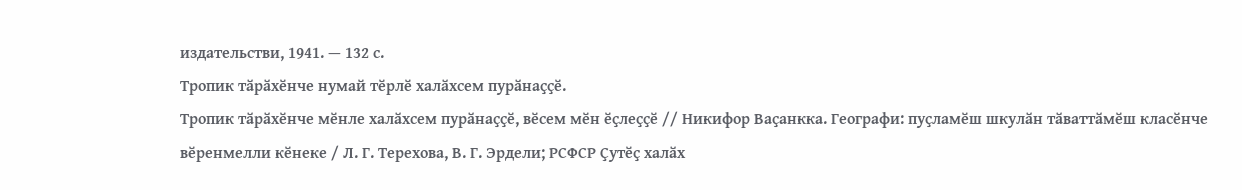издательстви, 1941. — 132 с.
Тропик тӑрӑхӗнче нумай тӗрлӗ халӑхсем пурӑнаҫҫӗ.
Тропик тӑрӑхӗнче мӗнле халӑхсем пурӑнаҫҫӗ, вӗсем мӗн ӗҫлеҫҫӗ // Никифор Ваҫанкка. Географи: пуҫламӗш шкулӑн тӑваттӑмӗш класӗнче вӗренмелли кӗнеке / Л. Г. Терехова, В. Г. Эрдели; РСФСР Ҫутӗҫ халӑх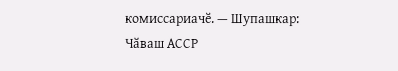комиссариачӗ. — Шупашкар: Чӑваш АССР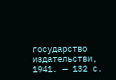государство издательстви, 1941. — 132 с.